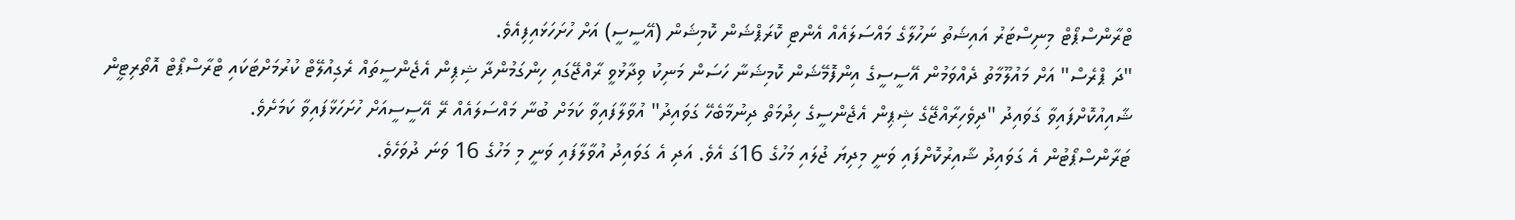ޓްރާންސްޕޯޓް މިނިސްޓަރު އައިޝަތު ނަހުލާގެ މައްސަލައެއް އެންޓި ކޮރަޕްޝަން ކޮމިޝަން (އޭސީސީ) އަށް ހުށަހަޅައިފިއެވެ.
"ދަ ޕްރެސް" އަށް މައުލޫމާތު ދެއްވަމުން އޭސީސީގެ އިންފޮމޭޝަން ކޮމިޝަނާ ހަސަން މަނިކު ވިދާޅުވީ ރާއްޖޭގައި ހިންގަމުންދާ ޝިޕިން އެޖެންސީތައް ރެގިއުލޭޓް ކުރުމަށްޓަކައި ޓްރާސްޕޯޓް އޮތޯރިޓީން ޝާއިއުކޮށްފައިވާ ގަވައިދު "ދިވެހިރާއްޖޭގެ ޝިޕިން އެޖެންސީގެ ހިދުމަތް ދިނުމާބެހޭ ގަވައިދު" އުވާލާފައިވާ ކަމަށް ބުނާ މައްސަލައެއް ރޭ އޭސީސީއަށް ހުށަހަޅާފައިވާ ކަމަށެވެ.
ޓަރާންސްޕޯޓުން އެ ގަވައިދު ޝާއިރުކޮށްފައި ވަނީ މިދިޔަ ޖުލައި މަހުގެ 16ގަ އެވެ. އަދި އެ ގަވައިދު އުވާލާފައި ވަނީ މި މަހުގެ 16 ވަނަ ދުވަހެވެ.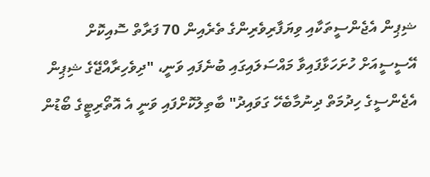ޝިޕިން އެޖެންސީތަކާއި ވިޔަފާރިވެރިންގެ ތެރެއިން 70 ފަރާތް ސޮއިކޮށް އޭސީސީއަށް ހުށަހަޅާފައިވާ މައްސަލައިގައި ބުނެފައި ވަނީ، "ދިވެހިރާއްޖޭގެ ޝިޕިން އެޖެންސީގެ ހިދުމަތް ދިނުމާބެހޭ ގަވައިދު" ބާތިލުކޮށްފައި ވަނީ އެ އޮތޯރިޓީގެ ބޯޑުން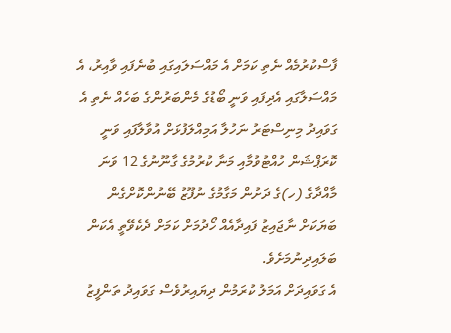ފާސްކުރުމެއް ނެތި ކަމަށް އެ މައްސަލައިގައި ބުނެފައި ވާއިރު، އެ މައްސަލާގައި އެދިފައި ވަނީ ބޯޑުގެ މެންބަރުންގެ ބަހެއް ނެތި އެ ގަވައިދު މިނިސްޓަރު ނަހުލާ އަމިއްލަފުޅަށް އުވާލާފައި ވަނީ ކޮރަޕްޝަން ހުއްޓުވުމާއި މަނާ ކުރުމުގެ ގާނޫނުގެ 12 ވަނަ މާއްދާގެ (ހ)ގެ ދަށުން މަގާމުގެ ނުފޫޒު ބޭނުންކޮށްގެން ބަޔަކަށް ނާޖައިޒު ފައިދާއެއް ހޯދުމަށް ކަމަށް ދެކެވޭތީ އެކަން ބަލައިދިނުމަށެވެ.
އެ ގަވައިދަށް އަމަލު ކުރަމުން ދިޔައިރުވެސް ގަވައިދު ތަންފީޒު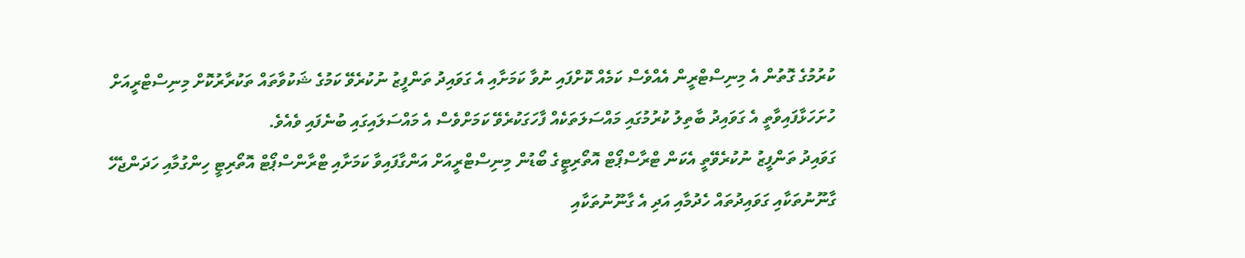ކުރުމުގެ ގޮތުން އެ މިނިސްޓްރީން އެއްވެސް ކަމެއް ކޮށްފައި ނުވާ ކަމަށާއި އެ ގަވައިދު ތަންފީޒު ނުކުރެވޭ ކަމުގެ ޝަކުވާތައް ތަކުރާރުކޮށް މިނިސްޓްރީއަށް ހުށަހަޅާފައިވާތީ އެ ގަވައިދު ބާތިލު ކުރުމުގައި މައްސަލަތަކެއް ފާހަގަކުރެވޭ ކަމަށްވެސް އެ މައްސަލައިގައި ބުނެފައި ވެއެވެ.
ގަވައިދު ތަންފީޒު ނުކުރެވޭތީ އެކަން ޓްރާސްޕޯޓް އޮތޯރިޓީގެ ބޯޑުން މިނިސްޓްރީއަށް އަންގާފައިވާ ކަމަށާއި ޓްރާންސްޕޯޓް އޮތޯރިޓީ ހިންގުމާއި ހަދަންޖެހޭ ގާނޫނުތަކާއި ގަވައިދުތައް ހެދުމާއި އަދި އެ ގާނޫނުތަކާއި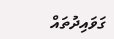ގަވައިދުތައް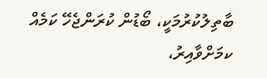ބާތިލުކުރުމަކީ، ބޯޑުން ކުރަންޖެހޭ ކަމެއް ކމަށްވާއިރު،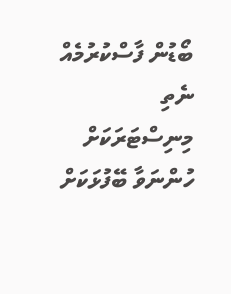ބޯޑުން ފާސްކުރުމެއް ނެތި މިނިސްޓަރަކަށް ހުންނަވާ ބޭފުޅަކަށް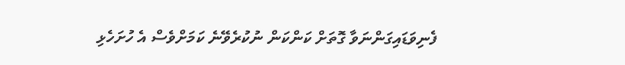ފެނިވަޑައިގަންނަވާ ގޮތަށް ކަންކަން ނުކުރެވޭނެ ކަމަށްވެސް އެ ހުށަހެޅި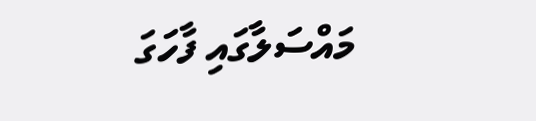މައްސަލާގައި ފާހަގަ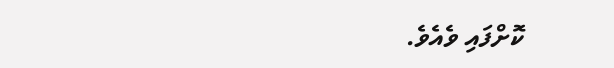ކޮށްފައި ވެއެވެ.